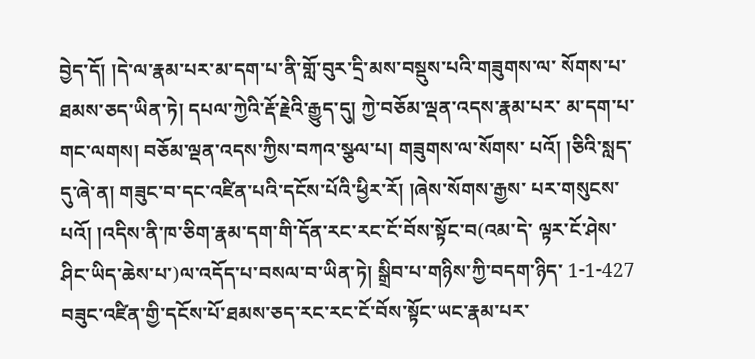བྱེད་དོ། །དེ་ལ་རྣམ་པར་མ་དག་པ་ནི་གློ་བུར་དྲི་མས་བསྡུས་པའི་གཟུགས་ལ་ སོགས་པ་ཐམས་ཅད་ཡིན་ཏེ། དཔལ་ཀྱེའི་རྡོ་རྗེའི་རྒྱུད་དུ། ཀྱེ་བཅོམ་ལྡན་འདས་རྣམ་པར་ མ་དག་པ་གང་ལགས། བཅོམ་ལྡན་འདས་ཀྱིས་བཀའ་སྩལ་པ། གཟུགས་ལ་སོགས་ པའོ། །ཅིའི་སླད་དུ་ཞེ་ན། གཟུང་བ་དང་འཛིན་པའི་དངོས་པོའི་ཕྱིར་རོ། །ཞེས་སོགས་རྒྱས་ པར་གསུངས་པའོ། །འདིས་ནི་ཁ་ཅིག་རྣམ་དག་གི་དོན་རང་རང་ངོ་བོས་སྟོང་བ(འམ་དེ་ ལྟར་ངོ་ཤེས་ཤིང་ཡིད་ཆེས་པ་)ལ་འདོད་པ་བསལ་བ་ཡིན་ཏེ། སྒྲིབ་པ་གཉིས་ཀྱི་བདག་ཉིད་ 1-1-427 བཟུང་འཛིན་གྱི་དངོས་པོ་ཐམས་ཅད་རང་རང་ངོ་བོས་སྟོང་ཡང་རྣམ་པར་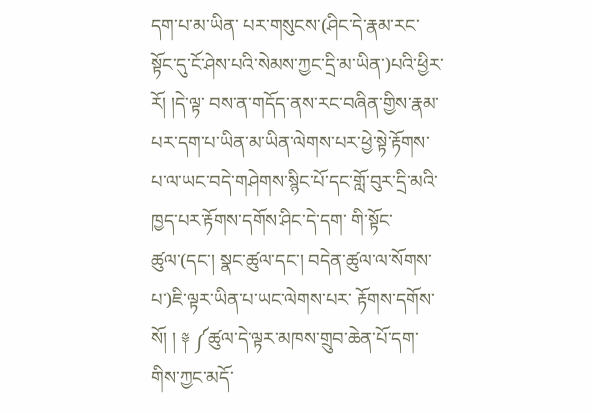དག་པ་མ་ཡིན་ པར་གསུངས་(ཤིང་དེ་རྣམ་རང་སྟོང་དུ་ངོ་ཤེས་པའི་སེམས་ཀྱང་དྲི་མ་ཡིན་)པའི་ཕྱིར་རོ། །དེ་ལྟ་ བས་ན་གདོད་ནས་རང་བཞིན་གྱིས་རྣམ་པར་དག་པ་ཡིན་མ་ཡིན་ལེགས་པར་ཕྱེ་སྟེ་རྟོགས་ པ་ལ་ཡང་བདེ་གཤེགས་སྙིང་པོ་དང་གློ་བུར་དྲི་མའི་ཁྱད་པར་རྟོགས་དགོས་ཤིང་དེ་དག་ གི་སྟོང་ཚུལ་(དང་། སྣང་ཚུལ་དང་། བདེན་ཚུལ་ལ་སོགས་པ་)ཇི་ལྟར་ཡིན་པ་ཡང་ལེགས་པར་ རྟོགས་དགོས་སོ། ། ༈ ༼ཚུལ་དེ་ལྟར་མཁས་གྲུབ་ཆེན་པོ་དག་གིས་ཀྱང་མདོ་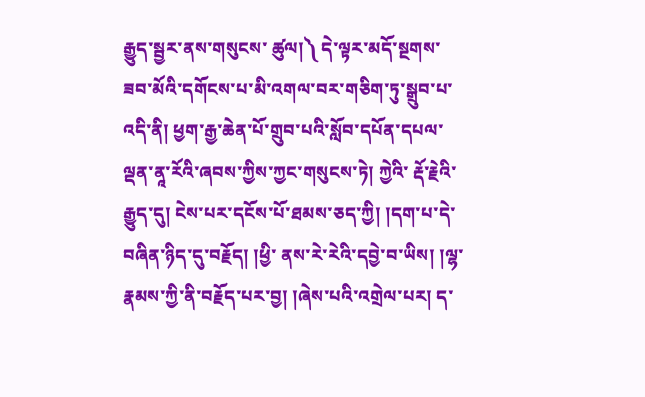རྒྱུད་སྦྱར་ནས་གསུངས་ ཚུལ།༽ དེ་ལྟར་མདོ་སྔགས་ཟབ་མོའི་དགོངས་པ་མི་འགལ་བར་གཅིག་ཏུ་སྒྲུབ་པ་འདི་ནི། ཕྱག་རྒྱ་ཆེན་པོ་གྲུབ་པའི་སློབ་དཔོན་དཔལ་ལྡན་ནཱ་རོའི་ཞབས་ཀྱིས་ཀྱང་གསུངས་ཏེ། ཀྱེའི་ རྡོ་རྗེའི་རྒྱུད་དུ། ངེས་པར་དངོས་པོ་ཐམས་ཅད་ཀྱི། །དག་པ་དེ་བཞིན་ཉིད་དུ་བརྗོད། །ཕྱི་ ནས་རེ་རེའི་དབྱེ་བ་ཡིས། །ལྷ་རྣམས་ཀྱི་ནི་བརྗོད་པར་བྱ། །ཞེས་པའི་འགྲེལ་པར། ད་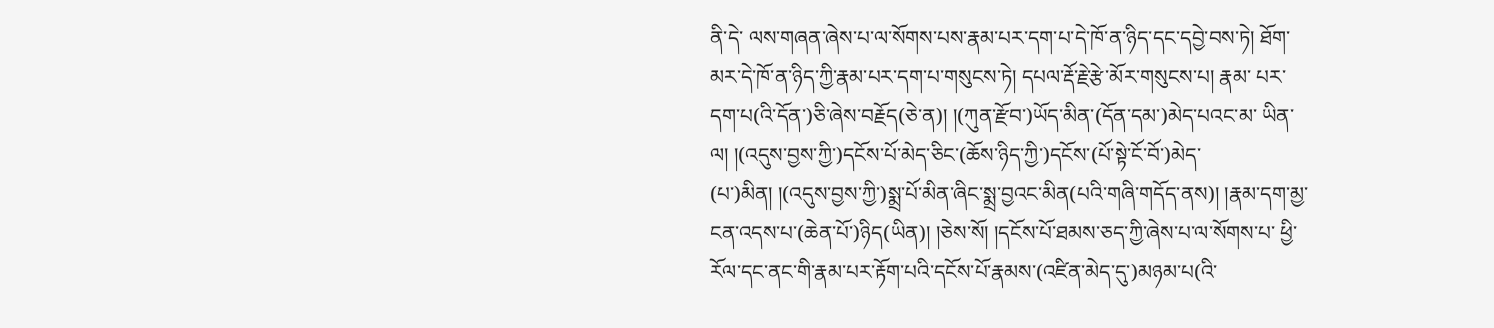ནི་དེ་ ལས་གཞན་ཞེས་པ་ལ་སོགས་པས་རྣམ་པར་དག་པ་དེ་ཁོ་ན་ཉིད་དང་དབྱེ་བས་ཏེ། ཐོག་ མར་དེ་ཁོ་ན་ཉིད་ཀྱི་རྣམ་པར་དག་པ་གསུངས་ཏེ། དཔལ་རྡོ་རྗེ་རྩེ་མོར་གསུངས་པ། རྣམ་ པར་དག་པ(འི་དོན་)ཅི་ཞེས་བརྗོད(ཅེ་ན)། །(ཀུན་རྫོབ་)ཡོད་མིན་(དོན་དམ་)མེད་པའང་མ་ ཡིན་ལ། །(འདུས་བྱས་ཀྱི་)དངོས་པོ་མེད་ཅིང་(ཆོས་ཉིད་ཀྱི་)དངོས་(པོ་སྟེ་ངོ་བོ་)མེད་ (པ་)མིན། །(འདུས་བྱས་ཀྱི་)སྨྲ་པོ་མིན་ཞིང་སྨྲ་བྱའང་མིན(པའི་གཞི་གདོད་ནས)། །རྣམ་དག་མྱ་ ངན་འདས་པ་(ཆེན་པོ་)ཉིད(ཡིན)། །ཅེས་སོ། །དངོས་པོ་ཐམས་ཅད་ཀྱི་ཞེས་པ་ལ་སོགས་པ་ ཕྱི་རོལ་དང་ནང་གི་རྣམ་པར་རྟོག་པའི་དངོས་པོ་རྣམས་(འཛིན་མེད་དུ་)མཉམ་པ(འི་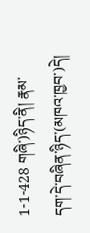1-1-428 གཞི་)ཉིད་ནི། རྣམ་དག་དེ་བཞིན་ཉིད་(མཁའ་ཁྱབ་)དེ།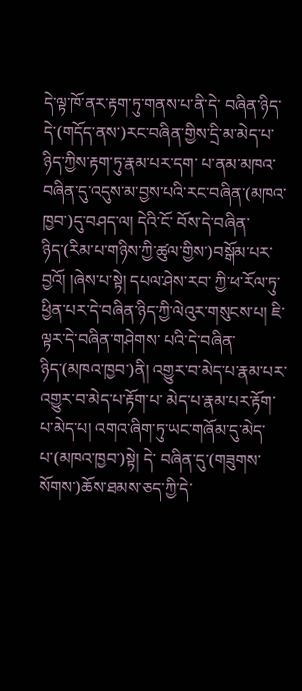དེ་ལྟ་ཁོ་ནར་རྟག་ཏུ་གནས་པ་ནི་དེ་ བཞིན་ཉིད་དེ་(གདོད་ནས་)རང་བཞིན་གྱིས་དྲི་མ་མེད་པ་ཉིད་ཀྱིས་རྟག་ཏུ་རྣམ་པར་དག་ པ་ནམ་མཁའ་བཞིན་དུ་འདུས་མ་བྱས་པའི་རང་བཞིན་(མཁའ་ཁྱབ་)དུ་བཤད་ལ། དེའི་ངོ་ བོས་དེ་བཞིན་ཉིད་(རིམ་པ་གཉིས་ཀྱི་ཚུལ་གྱིས་)བསྒོམ་པར་བྱའོ། །ཞེས་པ་སྟེ། དཔལ་ཤེས་རབ་ ཀྱི་ཕ་རོལ་ཏུ་ཕྱིན་པར་དེ་བཞིན་ཉིད་ཀྱི་ལེའུར་གསུངས་པ། ཇི་ལྟར་དེ་བཞིན་གཤེགས་ པའི་དེ་བཞིན་ཉིད་(མཁའ་ཁྱབ་)ནི། འགྱུར་བ་མེད་པ་རྣམ་པར་འགྱུར་བ་མེད་པ་རྟོག་པ་ མེད་པ་རྣམ་པར་རྟོག་པ་མེད་པ། འགའ་ཞིག་ཏུ་ཡང་གཞོམ་དུ་མེད་པ་(མཁའ་ཁྱབ་)སྟེ། དེ་ བཞིན་དུ་(གཟུགས་སོགས་)ཆོས་ཐམས་ཅད་ཀྱི་དེ་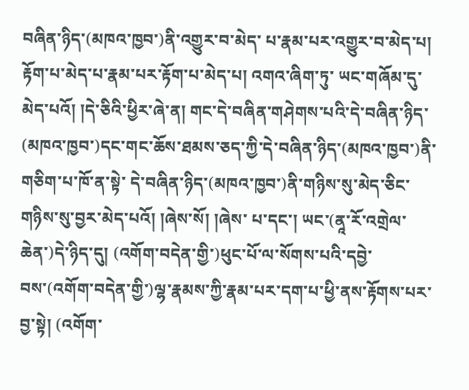བཞིན་ཉིད་(མཁའ་ཁྱབ་)ནི་འགྱུར་བ་མེད་ པ་རྣམ་པར་འགྱུར་བ་མེད་པ། རྟོག་པ་མེད་པ་རྣམ་པར་རྟོག་པ་མེད་པ། འགའ་ཞིག་ཏུ་ ཡང་གཞོམ་དུ་མེད་པའོ། །དེ་ཅིའི་ཕྱིར་ཞེ་ན། གང་དེ་བཞིན་གཤེགས་པའི་དེ་བཞིན་ཉིད་ (མཁའ་ཁྱབ་)དང་གང་ཆོས་ཐམས་ཅད་ཀྱི་དེ་བཞིན་ཉིད་(མཁའ་ཁྱབ་)ནི་གཅིག་པ་ཁོ་ན་སྟེ་ དེ་བཞིན་ཉིད་(མཁའ་ཁྱབ་)ནི་གཉིས་སུ་མེད་ཅིང་གཉིས་སུ་བྱར་མེད་པའོ། །ཞེས་སོ། །ཞེས་ པ་དང་། ཡང་(ནཱ་རོ་འགྲེལ་ཆེན་)དེ་ཉིད་དུ། (འགོག་བདེན་གྱི་)ཕུང་པོ་ལ་སོགས་པའི་དབྱེ་ བས་(འགོག་བདེན་གྱི་)ལྷ་རྣམས་ཀྱི་རྣམ་པར་དག་པ་ཕྱི་ནས་རྟོགས་པར་བྱ་སྟེ། (འགོག་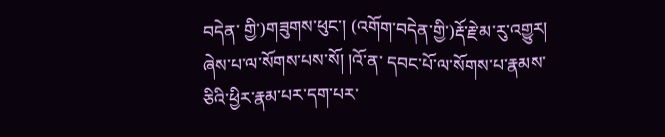བདེན་ གྱི་)གཟུགས་ཕུང་། (འགོག་བདེན་གྱི་)རྡོ་རྗེ་མ་རུ་འགྱུར། ཞེས་པ་ལ་སོགས་པས་སོ། །འོ་ན་ དབང་པོ་ལ་སོགས་པ་རྣམས་ཅིའི་ཕྱིར་རྣམ་པར་དག་པར་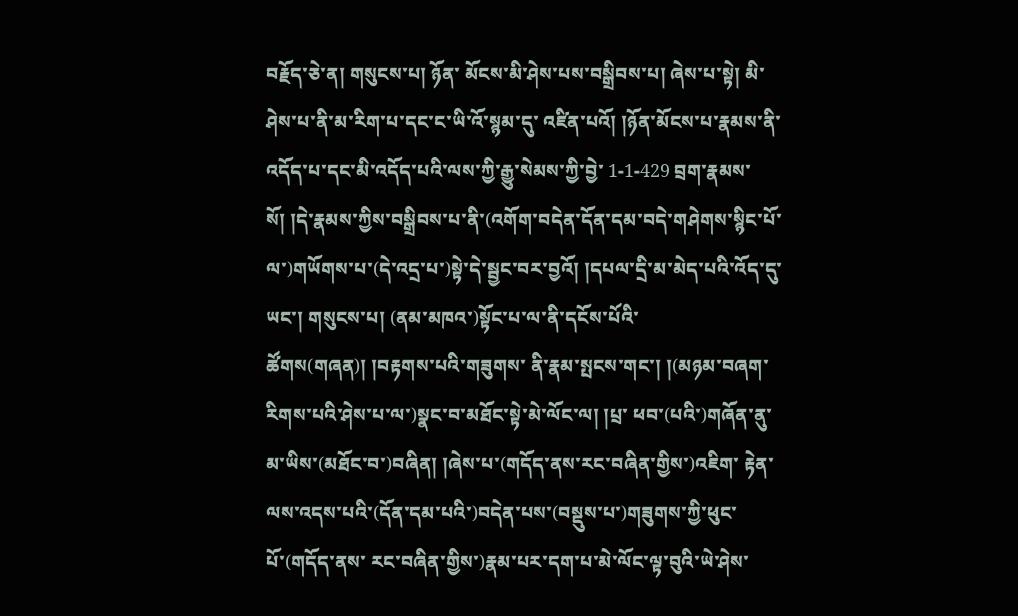བརྗོད་ཅེ་ན། གསུངས་པ། ཉོན་ མོངས་མི་ཤེས་པས་བསྒྲིབས་པ། ཞེས་པ་སྟེ། མི་ཤེས་པ་ནི་མ་རིག་པ་དང་ང་ཡི་འོ་སྙམ་དུ་ འཛིན་པའོ། །ཉོན་མོངས་པ་རྣམས་ནི་འདོད་པ་དང་མི་འདོད་པའི་ལས་ཀྱི་རྒྱུ་སེམས་ཀྱི་བྱེ་ 1-1-429 བྲག་རྣམས་སོ། །དེ་རྣམས་ཀྱིས་བསྒྲིབས་པ་ནི་(འགོག་བདེན་དོན་དམ་བདེ་གཤེགས་སྙིང་པོ་ ལ་)གཡོགས་པ་(དེ་འདྲ་པ་)སྟེ་དེ་སྦྱང་བར་བྱའོ། །དཔལ་དྲི་མ་མེད་པའི་འོད་དུ་ཡང་། གསུངས་པ། (ནམ་མཁའ་)སྟོང་པ་ལ་ནི་དངོས་པོའི་ཚོགས(གཞན)། །བརྟགས་པའི་གཟུགས་ ནི་རྣམ་སྤངས་གང་། །(མཉམ་བཞག་རིགས་པའི་ཤེས་པ་ལ་)སྣང་བ་མཐོང་སྟེ་མེ་ལོང་ལ། །པྲ་ ཕབ་(པའི་)གཞོན་ནུ་མ་ཡིས་(མཐོང་བ་)བཞིན། །ཞེས་པ་(གདོད་ནས་རང་བཞིན་གྱིས་)འཇིག་ རྟེན་ལས་འདས་པའི་(དོན་དམ་པའི་)བདེན་པས་(བསྡུས་པ་)གཟུགས་ཀྱི་ཕུང་པོ་(གདོད་ནས་ རང་བཞིན་གྱིས་)རྣམ་པར་དག་པ་མེ་ལོང་ལྟ་བུའི་ཡེ་ཤེས་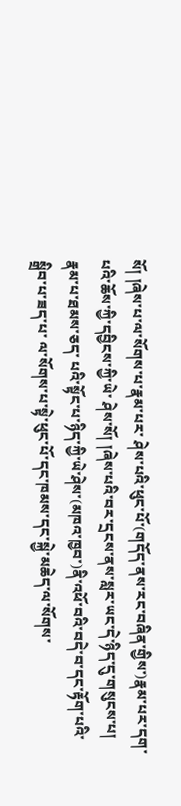སོ། །ཞེས་པ་ལ་སོགས་པ་རྣམ་པར་ ཤེས་པའི་ཕུང་པོ་(གདོད་ནས་རང་བཞིན་གྱིས་)རྣམ་པར་དག་པའི་ཆོས་ཀྱི་དབྱིངས་ཀྱི་ཡེ་ ཤེས་སོ། །ཞེས་པའི་བར་དྲངས་ནས་སླར་ཡང་དེ་ཉིད་དུ་གསུངས་པ། རྣམ་པ་ཐམས་ཅད་ པའི་སྟོང་པ་ཉིད་ཀྱི་ཡེ་ཤེས་(མཁའ་ཁྱབ་)ནི་འཕོ་བའི་བདེ་བ་དང་རྟོག་པའི་སྒྲིབ་པ་ཟད་པ་ ལ་སོགས་པ་སྟེ་ཕུང་པོ་དང་ཁམས་དང་སྐྱེ་མཆེད་ལ་སོགས་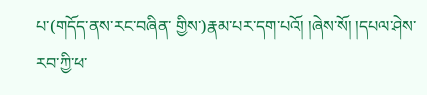པ་(གདོད་ནས་རང་བཞིན་ གྱིས་)རྣམ་པར་དག་པའོ། །ཞེས་སོ། །དཔལ་ཤེས་རབ་ཀྱི་ཕ་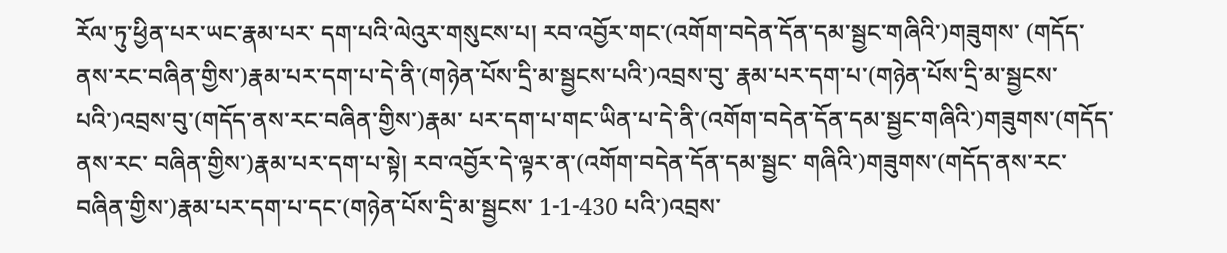རོལ་ཏུ་ཕྱིན་པར་ཡང་རྣམ་པར་ དག་པའི་ལེའུར་གསུངས་པ། རབ་འབྱོར་གང་(འགོག་བདེན་དོན་དམ་སྦྱང་གཞིའི་)གཟུགས་ (གདོད་ནས་རང་བཞིན་གྱིས་)རྣམ་པར་དག་པ་དེ་ནི་(གཉེན་པོས་དྲི་མ་སྦྱངས་པའི་)འབྲས་བུ་ རྣམ་པར་དག་པ་(གཉེན་པོས་དྲི་མ་སྦྱངས་པའི་)འབྲས་བུ་(གདོད་ནས་རང་བཞིན་གྱིས་)རྣམ་ པར་དག་པ་གང་ཡིན་པ་དེ་ནི་(འགོག་བདེན་དོན་དམ་སྦྱང་གཞིའི་)གཟུགས་(གདོད་ནས་རང་ བཞིན་གྱིས་)རྣམ་པར་དག་པ་སྟེ། རབ་འབྱོར་དེ་ལྟར་ན་(འགོག་བདེན་དོན་དམ་སྦྱང་ གཞིའི་)གཟུགས་(གདོད་ནས་རང་བཞིན་གྱིས་)རྣམ་པར་དག་པ་དང་(གཉེན་པོས་དྲི་མ་སྦྱངས་ 1-1-430 པའི་)འབྲས་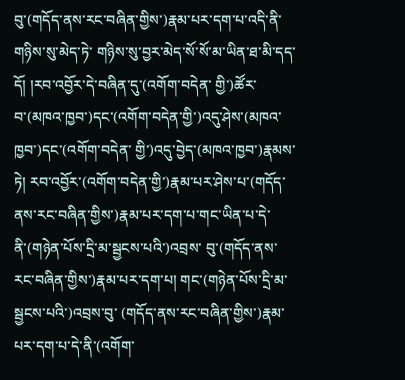བུ་(གདོད་ནས་རང་བཞིན་གྱིས་)རྣམ་པར་དག་པ་འདི་ནི་གཉིས་སུ་མེད་ཏེ་ གཉིས་སུ་བྱར་མེད་སོ་སོ་མ་ཡིན་ཐ་མི་དད་དོ། །རབ་འབྱོར་དེ་བཞིན་དུ་(འགོག་བདེན་ གྱི་)ཚོར་བ་(མཁའ་ཁྱབ་)དང་(འགོག་བདེན་གྱི་)འདུ་ཤེས་(མཁའ་ཁྱབ་)དང་(འགོག་བདེན་ གྱི་)འདུ་བྱེད་(མཁའ་ཁྱབ་)རྣམས་ཏེ། རབ་འབྱོར་(འགོག་བདེན་གྱི་)རྣམ་པར་ཤེས་པ་(གདོད་ ནས་རང་བཞིན་གྱིས་)རྣམ་པར་དག་པ་གང་ཡིན་པ་དེ་ནི་(གཉེན་པོས་དྲི་མ་སྦྱངས་པའི་)འབྲས་ བུ་(གདོད་ནས་རང་བཞིན་གྱིས་)རྣམ་པར་དག་པ། གང་(གཉེན་པོས་དྲི་མ་སྦྱངས་པའི་)འབྲས་བུ་ (གདོད་ནས་རང་བཞིན་གྱིས་)རྣམ་པར་དག་པ་དེ་ནི་(འགོག་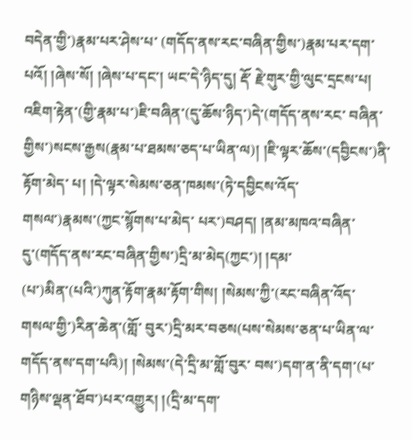བདེན་གྱི་)རྣམ་པར་ཤེས་པ་ (གདོད་ནས་རང་བཞིན་གྱིས་)རྣམ་པར་དག་པའོ། །ཞེས་སོ། །ཞེས་པ་དང་། ཡང་དེ་ཉིད་དུ། རྡོ་ རྗེ་གུར་གྱི་ལུང་དྲངས་པ། འཇིག་རྟེན་(གྱི་རྣམ་པ་)ཇི་བཞིན་(དུ་ཆོས་ཉིད་)དེ་(གདོད་ནས་རང་ བཞིན་གྱིས་)སངས་རྒྱས(རྣམ་པ་ཐམས་ཅད་པ་ཡིན་ལ)། །ཇི་ལྟར་ཆོས་(དབྱིངས་)ནི་རྟོག་མེད་ པ། །དེ་ལྟར་སེམས་ཅན་ཁམས་(ཏེ་དབྱིངས་འོད་གསལ་)རྣམས་(ཀྱང་སྙོགས་པ་མེད་ པར་)བཤད། །ནམ་མཁའ་བཞིན་དུ་(གདོད་ནས་རང་བཞིན་གྱིས་)དྲི་མ་མེད(ཀྱང་)། །དམ་ (པ་)མིན་(པའི་)ཀུན་རྟོག་རྣམ་རྟོག་གིས། །སེམས་ཀྱི་(རང་བཞིན་འོད་གསལ་གྱི་)རིན་ཆེན་(གློ་ བུར་)དྲི་མར་བཅས(པས་སེམས་ཅན་པ་ཡིན་ལ་གདོད་ནས་དག་པའི)། །སེམས་(དེ་དྲི་མ་གློ་བུར་ བས་)དག་ན་ནི་དག་(པ་གཉིས་ལྡན་ཐོབ་)པར་འགྱུར། །(དྲི་མ་དག་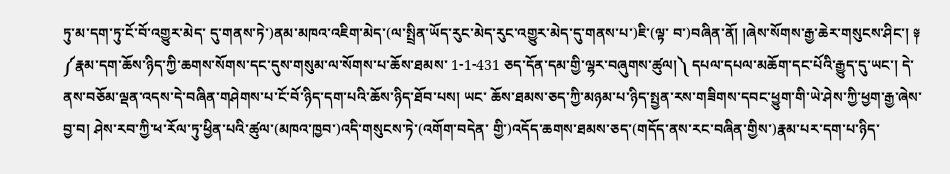ཏུ་མ་དག་ཏུ་ངོ་བོ་འགྱུར་མེད་ དུ་གནས་ཏེ་)ནམ་མཁའ་འཇིག་མེད་(ལ་སྤྲིན་ཡོད་རུང་མེད་རུང་འགྱུར་མེད་དུ་གནས་པ་)ཇི་(ལྟ་ བ་)བཞིན་ནོ། །ཞེས་སོགས་རྒྱ་ཆེར་གསུངས་ཤིང་། ༈ ༼རྣམ་དག་ཆོས་ཉིད་ཀྱི་ཆགས་སོགས་དང་དུས་གསུམ་ལ་སོགས་པ་ཆོས་ཐམས་ 1-1-431 ཅད་དོན་དམ་གྱི་ལྷར་བཞུགས་ཚུལ།༽ དཔལ་དཔལ་མཆོག་དང་པོའི་རྒྱུད་དུ་ཡང་། དེ་ ནས་བཅོམ་ལྡན་འདས་དེ་བཞིན་གཤེགས་པ་ངོ་བོ་ཉིད་དག་པའི་ཆོས་ཉིད་ཐོབ་པས། ཡང་ ཆོས་ཐམས་ཅད་ཀྱི་མཉམ་པ་ཉིད་སྤྱན་རས་གཟིགས་དབང་ཕྱུག་གི་ཡེ་ཤེས་ཀྱི་ཕྱག་རྒྱ་ཞེས་ བྱ་བ། ཤེས་རབ་ཀྱི་ཕ་རོལ་ཏུ་ཕྱིན་པའི་ཚུལ་(མཁའ་ཁྱབ་)འདི་གསུངས་ཏེ་(འགོག་བདེན་ གྱི་)འདོད་ཆགས་ཐམས་ཅད་(གདོད་ནས་རང་བཞིན་གྱིས་)རྣམ་པར་དག་པ་ཉིད་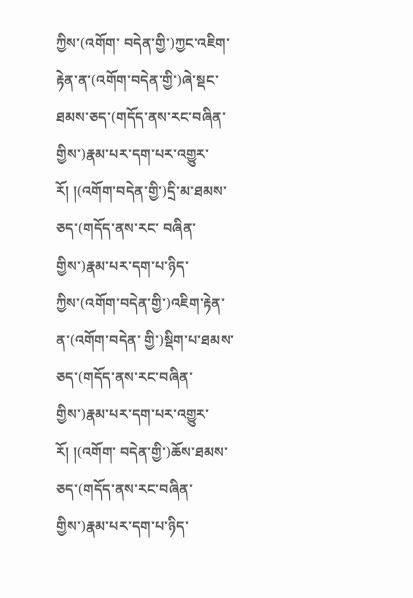ཀྱིས་(འགོག་ བདེན་གྱི་)ཀྱང་འཇིག་རྟེན་ན་(འགོག་བདེན་གྱི་)ཞེ་སྡང་ཐམས་ཅད་(གདོད་ནས་རང་བཞིན་ གྱིས་)རྣམ་པར་དག་པར་འགྱུར་རོ། །(འགོག་བདེན་གྱི་)དྲི་མ་ཐམས་ཅད་(གདོད་ནས་རང་ བཞིན་གྱིས་)རྣམ་པར་དག་པ་ཉིད་ཀྱིས་(འགོག་བདེན་གྱི་)འཇིག་རྟེན་ན་(འགོག་བདེན་ གྱི་)སྡིག་པ་ཐམས་ཅད་(གདོད་ནས་རང་བཞིན་གྱིས་)རྣམ་པར་དག་པར་འགྱུར་རོ། །(འགོག་ བདེན་གྱི་)ཆོས་ཐམས་ཅད་(གདོད་ནས་རང་བཞིན་གྱིས་)རྣམ་པར་དག་པ་ཉིད་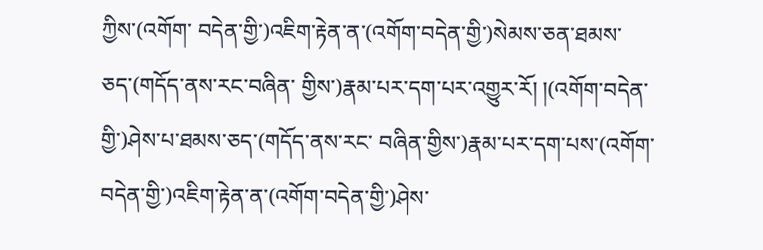ཀྱིས་(འགོག་ བདེན་གྱི་)འཇིག་རྟེན་ན་(འགོག་བདེན་གྱི་)སེམས་ཅན་ཐམས་ཅད་(གདོད་ནས་རང་བཞིན་ གྱིས་)རྣམ་པར་དག་པར་འགྱུར་རོ། །(འགོག་བདེན་གྱི་)ཤེས་པ་ཐམས་ཅད་(གདོད་ནས་རང་ བཞིན་གྱིས་)རྣམ་པར་དག་པས་(འགོག་བདེན་གྱི་)འཇིག་རྟེན་ན་(འགོག་བདེན་གྱི་)ཤེས་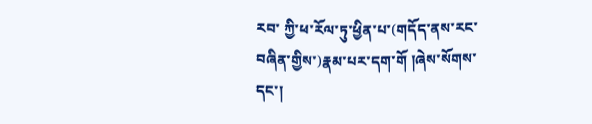རབ་ ཀྱི་ཕ་རོལ་ཏུ་ཕྱིན་པ་(གདོད་ནས་རང་བཞིན་གྱིས་)རྣམ་པར་དག་གོ །ཞེས་སོགས་དང་།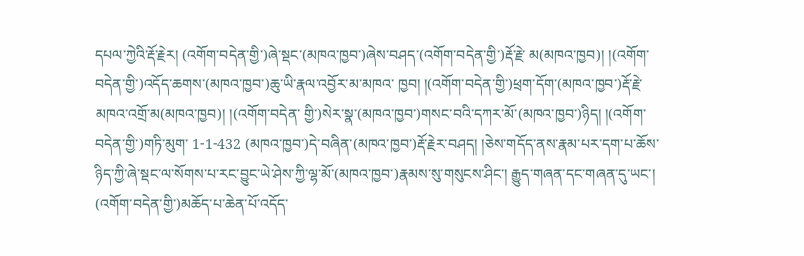དཔལ་ཀྱེའི་རྡོ་རྗེར། (འགོག་བདེན་གྱི་)ཞེ་སྡང་(མཁའ་ཁྱབ་)ཞེས་བཤད་(འགོག་བདེན་གྱི་)རྡོ་རྗེ་ མ(མཁའ་ཁྱབ)། །(འགོག་བདེན་གྱི་)འདོད་ཆགས་(མཁའ་ཁྱབ་)ཆུ་ཡི་རྣལ་འབྱོར་མ་མཁའ་ ཁྱབ། །(འགོག་བདེན་གྱི་)ཕྲག་དོག་(མཁའ་ཁྱབ་)རྡོ་རྗེ་མཁའ་འགྲོ་མ(མཁའ་ཁྱབ)། །(འགོག་བདེན་ གྱི་)སེར་སྣ་(མཁའ་ཁྱབ་)གསང་བའི་དཀར་མོ་(མཁའ་ཁྱབ་)ཉིད། །(འགོག་བདེན་གྱི་)གཏི་མུག་ 1-1-432 (མཁའ་ཁྱབ་)དེ་བཞིན་(མཁའ་ཁྱབ་)རྡོ་རྗེར་བཤད། །ཅེས་གདོད་ནས་རྣམ་པར་དག་པ་ཆོས་ ཉིད་ཀྱི་ཞེ་སྡང་ལ་སོགས་པ་རང་བྱུང་ཡེ་ཤེས་ཀྱི་ལྷ་མོ་(མཁའ་ཁྱབ་)རྣམས་སུ་གསུངས་ཤིང་། རྒྱུད་གཞན་དང་གཞན་དུ་ཡང་། (འགོག་བདེན་གྱི་)མཆོད་པ་ཆེན་པོ་འདོད་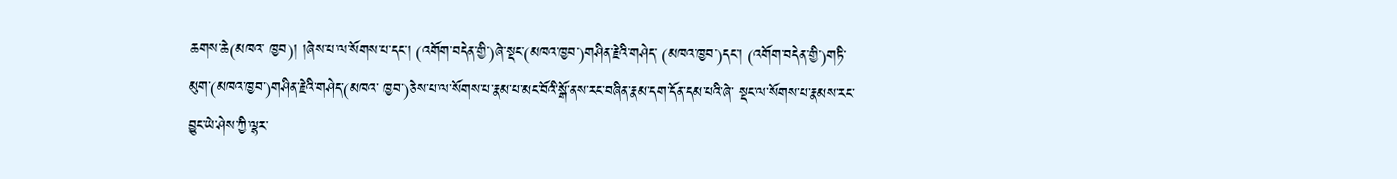ཆགས་ཆེ(མཁའ་ ཁྱབ)། །ཞེས་པ་ལ་སོགས་པ་དང་། (འགོག་བདེན་གྱི་)ཞེ་སྡང་(མཁའ་ཁྱབ་)གཤིན་རྗེའི་གཤེད་ (མཁའ་ཁྱབ་)དང་། (འགོག་བདེན་གྱི་)གཏི་མུག་(མཁའ་ཁྱབ་)གཤིན་རྗེའི་གཤེད་(མཁའ་ ཁྱབ་)ཅེས་པ་ལ་སོགས་པ་རྣམ་པ་མང་བོའི་སྒོ་ནས་རང་བཞིན་རྣམ་དག་དོན་དམ་པའི་ཞེ་ སྡང་ལ་སོགས་པ་རྣམས་རང་བྱུང་ཡེ་ཤེས་ཀྱི་ལྷར་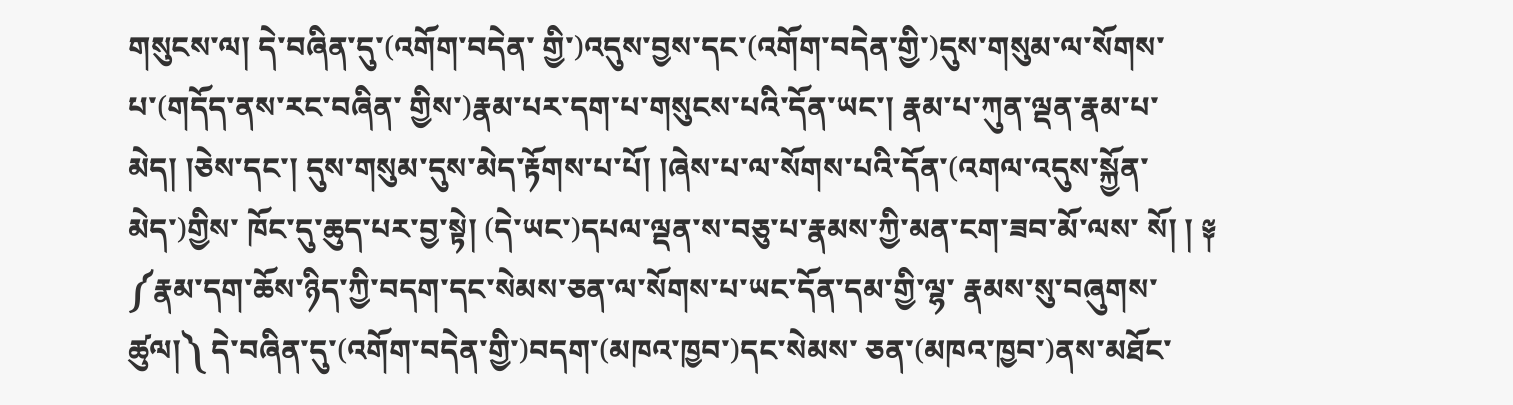གསུངས་ལ། དེ་བཞིན་དུ་(འགོག་བདེན་ གྱི་)འདུས་བྱས་དང་(འགོག་བདེན་གྱི་)དུས་གསུམ་ལ་སོགས་པ་(གདོད་ནས་རང་བཞིན་ གྱིས་)རྣམ་པར་དག་པ་གསུངས་པའི་དོན་ཡང་། རྣམ་པ་ཀུན་ལྡན་རྣམ་པ་མེད། །ཅེས་དང་། དུས་གསུམ་དུས་མེད་རྟོགས་པ་པོ། །ཞེས་པ་ལ་སོགས་པའི་དོན་(འགལ་འདུས་སྐྱོན་མེད་)གྱིས་ ཁོང་དུ་ཆུད་པར་བྱ་སྟེ། (དེ་ཡང་)དཔལ་ལྡན་ས་བཅུ་པ་རྣམས་ཀྱི་མན་ངག་ཟབ་མོ་ལས་ སོ། ། ༈ ༼རྣམ་དག་ཆོས་ཉིད་ཀྱི་བདག་དང་སེམས་ཅན་ལ་སོགས་པ་ཡང་དོན་དམ་གྱི་ལྷ་ རྣམས་སུ་བཞུགས་ཚུལ།༽ དེ་བཞིན་དུ་(འགོག་བདེན་གྱི་)བདག་(མཁའ་ཁྱབ་)དང་སེམས་ ཅན་(མཁའ་ཁྱབ་)ནས་མཐོང་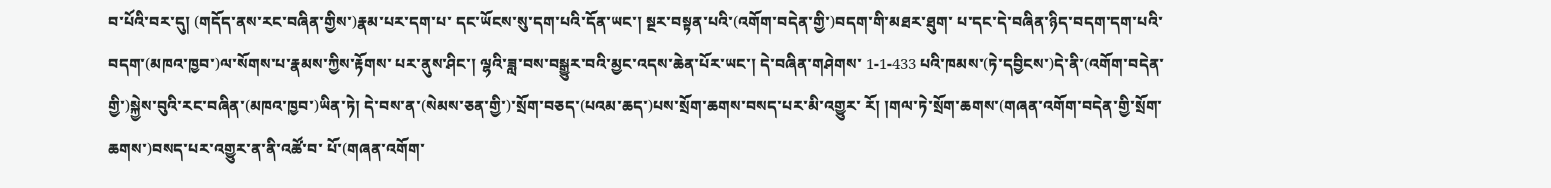བ་པོའི་བར་དུ། (གདོད་ནས་རང་བཞིན་གྱིས་)རྣམ་པར་དག་པ་ དང་ཡོངས་སུ་དག་པའི་དོན་ཡང་། སྔར་བསྟན་པའི་(འགོག་བདེན་གྱི་)བདག་གི་མཐར་ཐུག་ པ་དང་དེ་བཞིན་ཉིད་བདག་དག་པའི་བདག་(མཁའ་ཁྱབ་)ལ་སོགས་པ་རྣམས་ཀྱིས་རྟོགས་ པར་ནུས་ཤིང་། ལྷའི་ཟླ་བས་བསྒྱུར་བའི་མྱང་འདས་ཆེན་པོར་ཡང་། དེ་བཞིན་གཤེགས་ 1-1-433 པའི་ཁམས་(ཏེ་དབྱིངས་)དེ་ནི་(འགོག་བདེན་གྱི་)སྐྱེས་བུའི་རང་བཞིན་(མཁའ་ཁྱབ་)ཡིན་ཏེ། དེ་བས་ན་(སེམས་ཅན་གྱི་)་སྲོག་བཅད་(པའམ་ཆད་)པས་སྲོག་ཆགས་བསད་པར་མི་འགྱུར་ རོ། །གལ་ཏེ་སྲོག་ཆགས་(གཞན་འགོག་བདེན་གྱི་སྲོག་ཆགས་)བསད་པར་འགྱུར་ན་ནི་འཚོ་བ་ པོ་(གཞན་འགོག་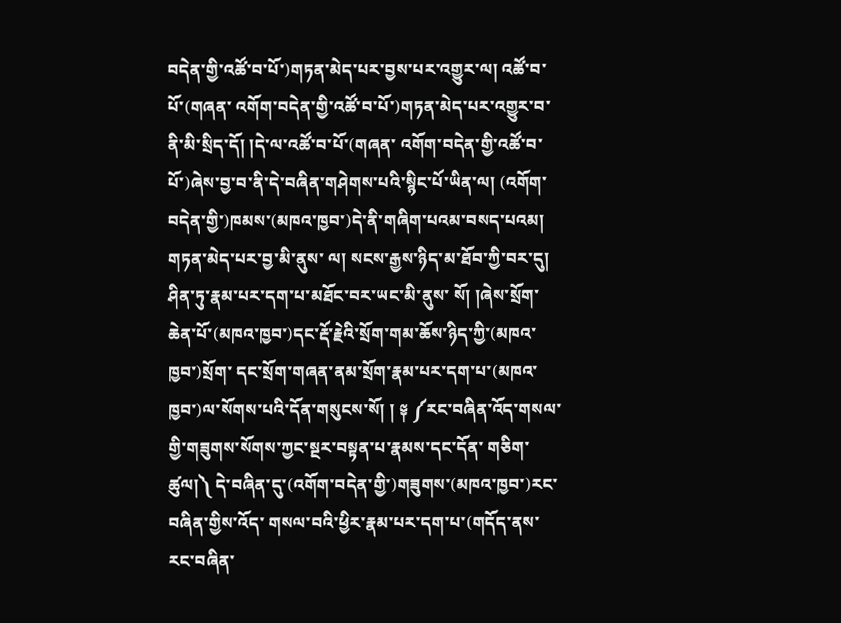བདེན་གྱི་འཚོ་བ་པོ་)གཏན་མེད་པར་བྱས་པར་འགྱུར་ལ། འཚོ་བ་པོ་(གཞན་ འགོག་བདེན་གྱི་འཚོ་བ་པོ་)གཏན་མེད་པར་འགྱུར་བ་ནི་མི་སྲིད་དོ། །དེ་ལ་འཚོ་བ་པོ་(གཞན་ འགོག་བདེན་གྱི་འཚོ་བ་པོ་)ཞེས་བྱ་བ་ནི་དེ་བཞིན་གཤེགས་པའི་སྙིང་པོ་ཡིན་ལ། (འགོག་ བདེན་གྱི་)ཁམས་(མཁའ་ཁྱབ་)དེ་ནི་གཞིག་པའམ་བསད་པའམ། གཏན་མེད་པར་བྱ་མི་ནུས་ ལ། སངས་རྒྱས་ཉིད་མ་ཐོབ་ཀྱི་བར་དུ། ཤིན་ཏུ་རྣམ་པར་དག་པ་མཐོང་བར་ཡང་མི་ནུས་ སོ། །ཞེས་སྲོག་ཆེན་པོ་(མཁའ་ཁྱབ་)དང་རྡོ་རྗེའི་སྲོག་གམ་ཆོས་ཉིད་ཀྱི་(མཁའ་ཁྱབ་)སྲོག་ དང་སྲོག་གཞན་ནམ་སྲོག་རྣམ་པར་དག་པ་(མཁའ་ཁྱབ་)ལ་སོགས་པའི་དོན་གསུངས་སོ། ། ༈ ༼རང་བཞིན་འོད་གསལ་གྱི་གཟུགས་སོགས་ཀྱང་སྔར་བསྟན་པ་རྣམས་དང་དོན་ གཅིག་ཚུལ།༽ དེ་བཞིན་དུ་(འགོག་བདེན་གྱི་)གཟུགས་(མཁའ་ཁྱབ་)རང་བཞིན་གྱིས་འོད་ གསལ་བའི་ཕྱིར་རྣམ་པར་དག་པ་(གདོད་ནས་རང་བཞིན་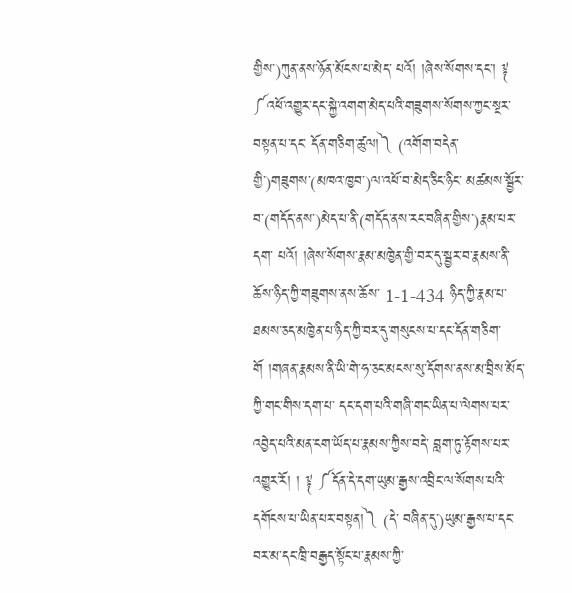གྱིས་)ཀུན་ནས་ཉོན་མོངས་པ་མེད་ པའོ། །ཞེས་སོགས་དང་། ༈ ༼འཕོ་འགྱུར་དང་སྐྱེ་འགག་མེད་པའི་གཟུགས་སོགས་ཀྱང་སྔར་བསྟན་པ་དང་ དོན་གཅིག་ཚུལ།༽ (འགོག་བདེན་གྱི་)གཟུགས་(མཁའ་ཁྱབ་)ལ་འཕོ་བ་མེད་ཅིང་ཉིང་ མཚམས་སྦྱོར་བ་(གདོད་ནས་)མེད་པ་ནི་(གདོད་ནས་རང་བཞིན་གྱིས་)རྣམ་པར་དག་ པའོ། །ཞེས་སོགས་རྣམ་མཁྱེན་གྱི་བར་དུ་སྦྱར་བ་རྣམས་ནི་ཆོས་ཉིད་ཀྱི་གཟུགས་ནས་ཆོས་ 1-1-434 ཉིད་ཀྱི་རྣམ་པ་ཐམས་ཅད་མཁྱེན་པ་ཉིད་ཀྱི་བར་དུ་གསུངས་པ་དང་དོན་གཅིག་ གོ །གཞན་རྣམས་ནི་ཡི་གེ་ཧ་ཅང་མངས་སུ་དོགས་ནས་མ་བྲིས་མོད་ཀྱི་གང་གིས་དག་པ་ དང་དག་པའི་གཞི་གང་ཡིན་པ་ལེགས་པར་འབྱེད་པའི་མན་ངག་ཡོད་པ་རྣམས་ཀྱིས་བདེ་ བླག་ཏུ་རྟོགས་པར་འགྱུར་རོ། ། ༈ ༼དོན་དེ་དག་ཡུམ་རྒྱས་འབྲིང་ལ་སོགས་པའི་དགོངས་པ་ཡིན་པར་བསྟན།༽ (དེ་ བཞིན་དུ་)ཡུམ་རྒྱས་པ་དང་བར་མ་དང་ཁྲི་བརྒྱད་སྟོང་པ་རྣམས་ཀྱི་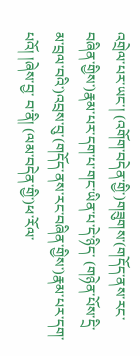འགྲེལ་པར་ཡང་། (འགོག་བདེན་གྱི་)གཟུགས་(གདོད་ནས་རང་བཞིན་གྱིས་)རྣམ་པར་དག་པ་གང་ཡིན་པ་དེ་ཉིད་ (གཉེན་པོས་དྲི་མ་བྲལ་བའི་)འབྲས་བུ་(གདོད་ནས་རང་བཞིན་གྱིས་)རྣམ་པར་དག་པའོ། །ཞེས་བྱ་ བ་ནི། (ལམ་བདེན་གྱི་)ཕ་རོལ་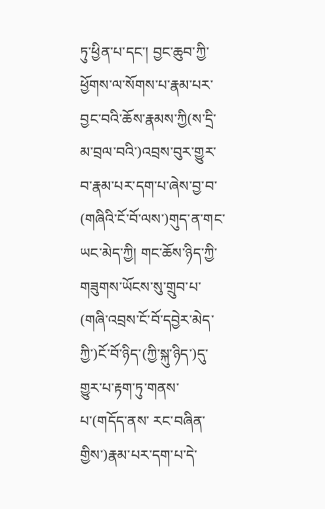ཏུ་ཕྱིན་པ་དང་། བྱང་ཆུབ་ཀྱི་ཕྱོགས་ལ་སོགས་པ་རྣམ་པར་ བྱང་བའི་ཆོས་རྣམས་ཀྱི(ས་དྲི་མ་བྲལ་བའི་)འབྲས་བུར་གྱུར་བ་རྣམ་པར་དག་པ་ཞེས་བྱ་བ་ (གཞིའི་ངོ་བོ་ལས་)གུད་ན་གང་ཡང་མེད་ཀྱི། གང་ཆོས་ཉིད་ཀྱི་གཟུགས་ཡོངས་སུ་གྲུབ་པ་ (གཞི་འབྲས་ངོ་བོ་དབྱེར་མེད་ཀྱི་)ངོ་བོ་ཉིད་(ཀྱི་སྐུ་ཉིད་)དུ་གྱུར་པ་རྟག་ཏུ་གནས་པ་(གདོད་ནས་ རང་བཞིན་གྱིས་)རྣམ་པར་དག་པ་དེ་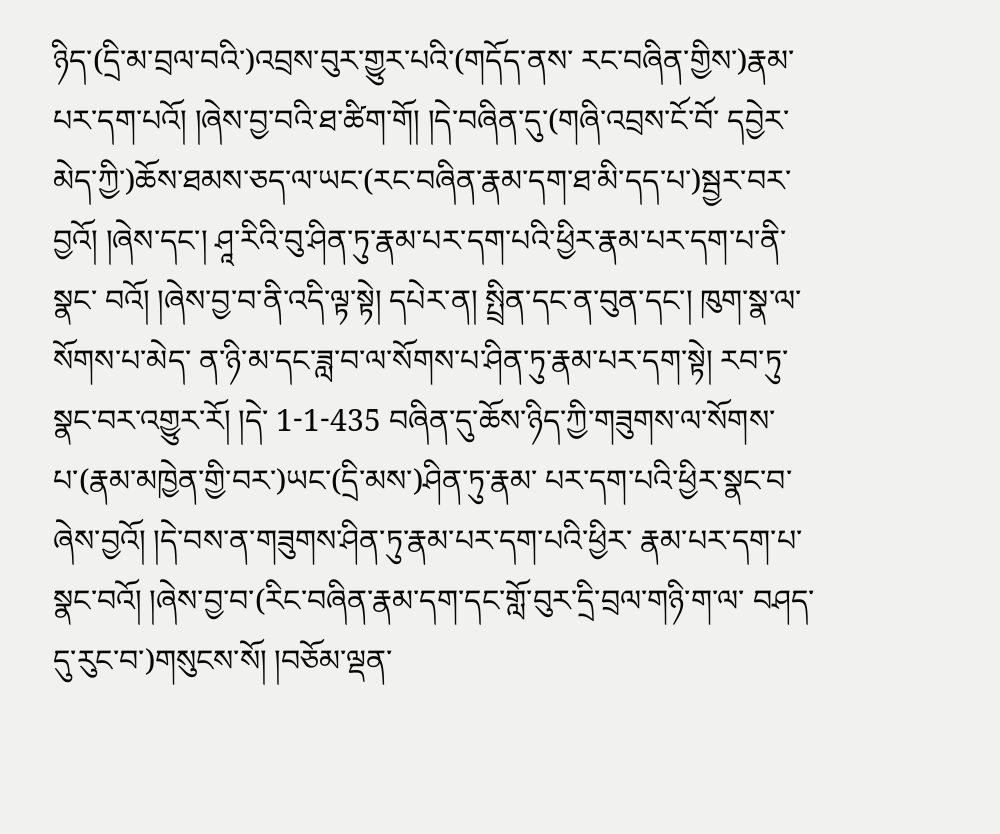ཉིད་(དྲི་མ་བྲལ་བའི་)འབྲས་བུར་གྱུར་པའི་(གདོད་ནས་ རང་བཞིན་གྱིས་)རྣམ་པར་དག་པའོ། །ཞེས་བྱ་བའི་ཐ་ཚིག་གོ། །དེ་བཞིན་དུ་(གཞི་འབྲས་ངོ་བོ་ དབྱེར་མེད་ཀྱི་)ཆོས་ཐམས་ཅད་ལ་ཡང་(རང་བཞིན་རྣམ་དག་ཐ་མི་དད་པ་)སྦྱར་བར་ བྱའོ། །ཞེས་དང་། ཤཱ་རིའི་བུ་ཤིན་ཏུ་རྣམ་པར་དག་པའི་ཕྱིར་རྣམ་པར་དག་པ་ནི་སྣང་ བའོ། །ཞེས་བྱ་བ་ནི་འདི་ལྟ་སྟེ། དཔེར་ན། སྤྲིན་དང་ན་བུན་དང་། ཁུག་སྣ་ལ་སོགས་པ་མེད་ ན་ཉི་མ་དང་ཟླ་བ་ལ་སོགས་པ་ཤིན་ཏུ་རྣམ་པར་དག་སྟེ། རབ་ཏུ་སྣང་བར་འགྱུར་རོ། །དེ་ 1-1-435 བཞིན་དུ་ཆོས་ཉིད་ཀྱི་གཟུགས་ལ་སོགས་པ་(རྣམ་མཁྱེན་གྱི་བར་)ཡང་(དྲི་མས་)ཤིན་ཏུ་རྣམ་ པར་དག་པའི་ཕྱིར་སྣང་བ་ཞེས་བྱའོ། །དེ་བས་ན་གཟུགས་ཤིན་ཏུ་རྣམ་པར་དག་པའི་ཕྱིར་ རྣམ་པར་དག་པ་སྣང་བའོ། །ཞེས་བྱ་བ་(རིང་བཞིན་རྣམ་དག་དང་གློ་བུར་དྲི་བྲལ་གཉི་ག་ལ་ བཤད་དུ་རུང་བ་)གསུངས་སོ། །བཅོམ་ལྡན་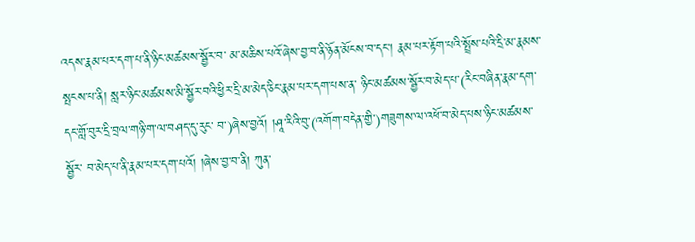འདས་རྣམ་པར་དག་པ་ནི་ཉིང་མཚམས་སྦྱོར་བ་ མ་མཆིས་པའོ་ཞེས་བྱ་བ་ནི་ཉོན་མོངས་བ་དང་། རྣམ་པར་རྟོག་པའི་སྤྲོས་པའི་དྲི་མ་རྣམས་ སྤངས་པ་ནི། སླར་ཉིང་མཚམས་མི་སྦྱོར་བའི་ཕྱིར་དྲི་མ་མེད་ཅིང་རྣམ་པར་དག་པས་ན་ ཉིང་མཚམས་སྦྱོར་བ་མེད་པ་(རིང་བཞིན་རྣམ་དག་དང་གློ་བུར་དྲི་བྲལ་གཉི་ག་ལ་བཤད་དུ་རུང་ བ་)ཞེས་བྱའོ། །ཤཱ་རིའི་བུ་(འགོག་བདེན་གྱི་)གཟུགས་ལ་འཕོ་བ་མེད་པས་ཉིང་མཚམས་སྦྱོར་ བ་མེད་པ་ནི་རྣམ་པར་དག་པའོ། །ཞེས་བྱ་བ་ནི། ཀུན་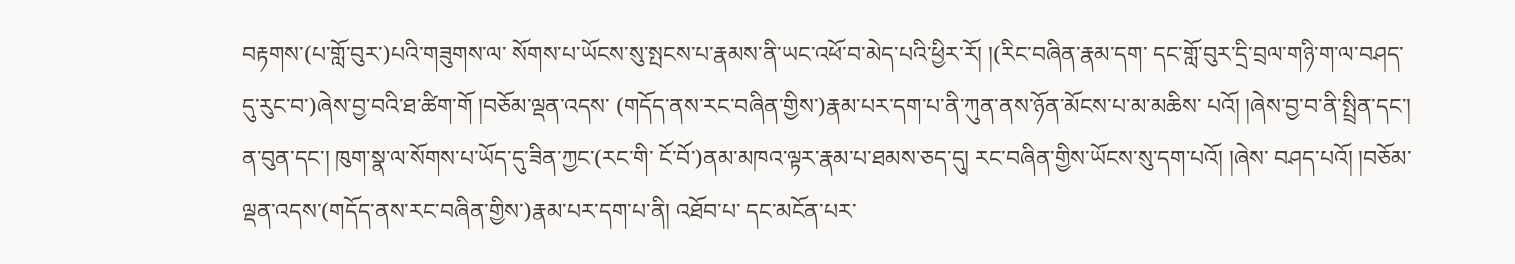བརྟགས་(པ་གློ་བུར་)པའི་གཟུགས་ལ་ སོགས་པ་ཡོངས་སུ་སྤངས་པ་རྣམས་ནི་ཡང་འཕོ་བ་མེད་པའི་ཕྱིར་རོ། །(རིང་བཞིན་རྣམ་དག་ དང་གློ་བུར་དྲི་བྲལ་གཉི་ག་ལ་བཤད་དུ་རུང་བ་)ཞེས་བྱ་བའི་ཐ་ཚིག་གོ །བཅོམ་ལྡན་འདས་ (གདོད་ནས་རང་བཞིན་གྱིས་)རྣམ་པར་དག་པ་ནི་ཀུན་ནས་ཉོན་མོངས་པ་མ་མཆིས་ པའོ། །ཞེས་བྱ་བ་ནི་སྤྲིན་དང་། ན་བུན་དང་། ཁུག་སྣ་ལ་སོགས་པ་ཡོད་དུ་ཟིན་ཀྱང་(རང་གི་ ངོ་བོ་)ནམ་མཁའ་ལྟར་རྣམ་པ་ཐམས་ཅད་དུ། རང་བཞིན་གྱིས་ཡོངས་སུ་དག་པའོ། །ཞེས་ བཤད་པའོ། །བཅོམ་ལྡན་འདས་(གདོད་ནས་རང་བཞིན་གྱིས་)རྣམ་པར་དག་པ་ནི། འཐོབ་པ་ དང་མངོན་པར་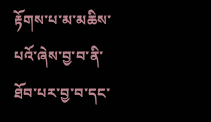རྟོགས་པ་མ་མཆིས་པའོ་ཞེས་བྱ་བ་ནི་ཐོབ་པར་བྱ་བ་དང་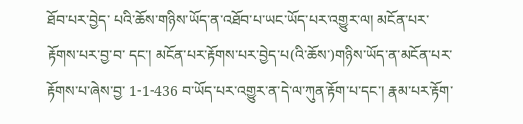ཐོབ་པར་བྱེད་ པའི་ཆོས་གཉིས་ཡོད་ན་འཐོབ་པ་ཡང་ཡོད་པར་འགྱུར་ལ། མངོན་པར་རྟོགས་པར་བྱ་བ་ དང་། མངོན་པར་རྟོགས་པར་བྱེད་པ(འི་ཆོས་)གཉིས་ཡོད་ན་མངོན་པར་རྟོགས་པ་ཞེས་བྱ་ 1-1-436 བ་ཡོད་པར་འགྱུར་ན་དེ་ལ་ཀུན་རྟོག་པ་དང་། རྣམ་པར་རྟོག་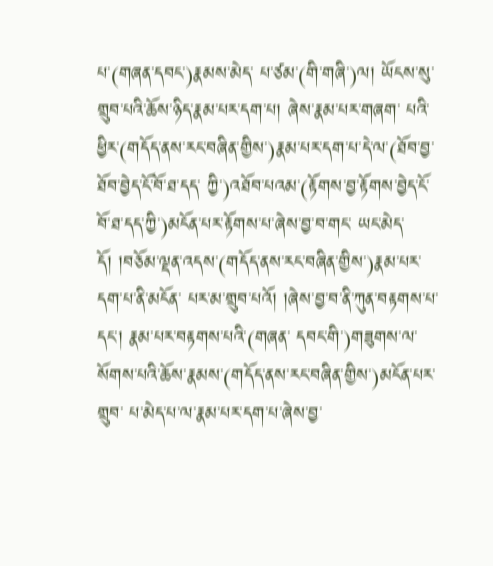པ་(གཞན་དབང་)རྣམས་མེད་ པ་ཙམ་(གི་གཞི་)ལ། ཡོངས་སུ་གྲུབ་པའི་ཆོས་ཉིད་རྣམ་པར་དག་པ། ཞེས་རྣམ་པར་གཞག་ པའི་ཕྱིར་(གདོད་ནས་རང་བཞིན་གྱིས་)རྣམ་པར་དག་པ་དེ་ལ་(ཐོབ་བྱ་ཐོབ་བྱེད་ངོ་བོ་ཐ་དད་ ཀྱི་)འཐོབ་པའམ་(རྟོགས་བྱ་རྟོགས་བྱེད་ངོ་བོ་ཐ་དད་ཀྱི་)མངོན་པར་རྟོགས་པ་ཞེས་བྱ་བ་གང་ ཡང་མེད་དོ། །བཅོམ་ལྡན་འདས་(གདོད་ནས་རང་བཞིན་གྱིས་)རྣམ་པར་དག་པ་ནི་མངོན་ པར་མ་གྲུབ་པའོ། །ཞེས་བྱ་བ་ནི་ཀུན་བརྟགས་པ་དང་། རྣམ་པར་བརྟགས་པའི་(གཞན་ དབང་གི་)གཟུགས་ལ་སོགས་པའི་ཆོས་རྣམས་(གདོད་ནས་རང་བཞིན་གྱིས་)མངོན་པར་གྲུབ་ པ་མེད་པ་ལ་རྣམ་པར་དག་པ་ཞེས་བྱ་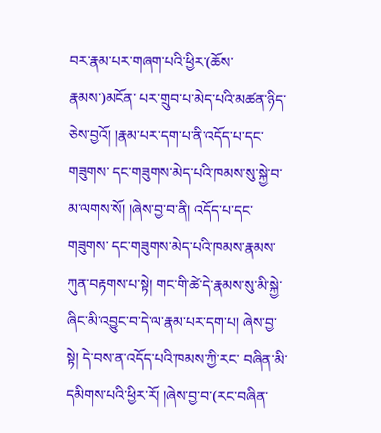བར་རྣམ་པར་གཞག་པའི་ཕྱིར་(ཆོས་རྣམས་)མངོན་ པར་གྲུབ་པ་མེད་པའི་མཚན་ཉིད་ཅེས་བྱའོ། །རྣམ་པར་དག་པ་ནི་འདོད་པ་དང་གཟུགས་ དང་གཟུགས་མེད་པའི་ཁམས་སུ་སྐྱེ་བ་མ་ལགས་སོ། །ཞེས་བྱ་བ་ནི། འདོད་པ་དང་གཟུགས་ དང་གཟུགས་མེད་པའི་ཁམས་རྣམས་ཀུན་བརྟགས་པ་སྟེ། གང་གི་ཚེ་དེ་རྣམས་སུ་མི་སྐྱེ་ ཞིང་མི་འབྱུང་བ་དེ་ལ་རྣམ་པར་དག་པ། ཞེས་བྱ་སྟེ། དེ་བས་ན་འདོད་པའི་ཁམས་ཀྱི་རང་ བཞིན་མི་དམིགས་པའི་ཕྱིར་རོ། །ཞེས་བྱ་བ་(རང་བཞིན་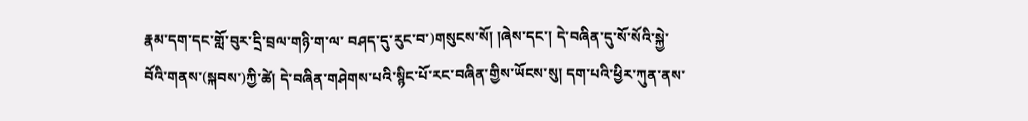རྣམ་དག་དང་གློ་བུར་དྲི་བྲལ་གཉི་ག་ལ་ བཤད་དུ་རུང་བ་)གསུངས་སོ། །ཞེས་དང་། དེ་བཞིན་དུ་སོ་སོའི་སྐྱེ་བོའི་གནས་(སྐབས་)ཀྱི་ཚེ། དེ་བཞིན་གཤེགས་པའི་སྙིང་པོ་རང་བཞིན་གྱིས་ཡོངས་སུ། དག་པའི་ཕྱིར་ཀུན་ནས་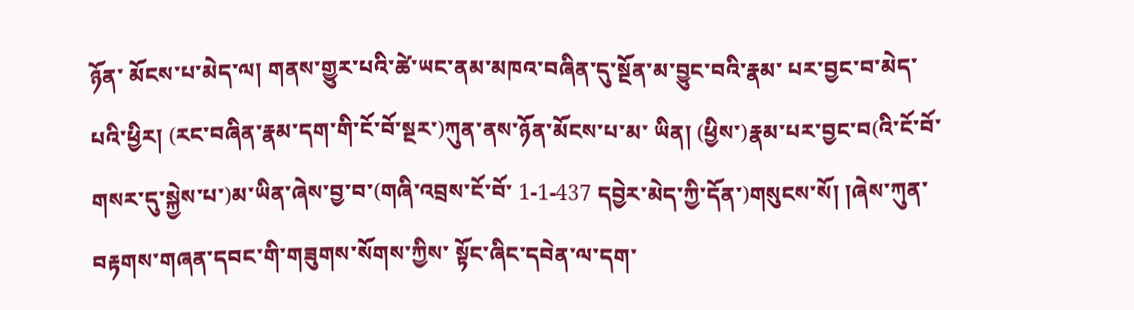ཉོན་ མོངས་པ་མེད་ལ། གནས་གྱུར་པའི་ཚེ་ཡང་ནམ་མཁའ་བཞིན་དུ་སྔོན་མ་བྱུང་བའི་རྣམ་ པར་བྱང་བ་མེད་པའི་ཕྱིར། (རང་བཞིན་རྣམ་དག་གི་ངོ་བོ་སྔར་)ཀུན་ནས་ཉོན་མོངས་པ་མ་ ཡིན། (ཕྱིས་)རྣམ་པར་བྱང་བ(འི་ངོ་བོ་གསར་དུ་སྐྱེས་པ་)མ་ཡིན་ཞེས་བྱ་བ་(གཞི་འབྲས་ངོ་བོ་ 1-1-437 དབྱེར་མེད་ཀྱི་དོན་)གསུངས་སོ། །ཞེས་ཀུན་བརྟགས་གཞན་དབང་གི་གཟུགས་སོགས་ཀྱིས་ སྟོང་ཞིང་དབེན་ལ་དག་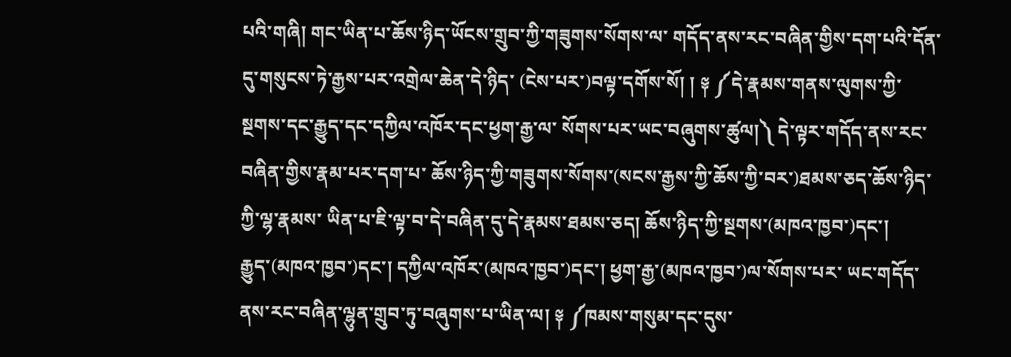པའི་གཞི། གང་ཡིན་པ་ཆོས་ཉིད་ཡོངས་གྲུབ་ཀྱི་གཟུགས་སོགས་ལ་ གདོད་ནས་རང་བཞིན་གྱིས་དག་པའི་དོན་དུ་གསུངས་ཏེ་རྒྱས་པར་འགྲེལ་ཆེན་དེ་ཉིད་ (ངེས་པར་)བལྟ་དགོས་སོ། ། ༈ ༼དེ་རྣམས་གནས་ལུགས་ཀྱི་སྔགས་དང་རྒྱུད་དང་དཀྱིལ་འཁོར་དང་ཕྱག་རྒྱ་ལ་ སོགས་པར་ཡང་བཞུགས་ཚུལ།༽ དེ་ལྟར་གདོད་ནས་རང་བཞིན་གྱིས་རྣམ་པར་དག་པ་ ཆོས་ཉིད་ཀྱི་གཟུགས་སོགས་(སངས་རྒྱས་ཀྱི་ཆོས་ཀྱི་བར་)ཐམས་ཅད་ཆོས་ཉིད་ཀྱི་ལྷ་རྣམས་ ཡིན་པ་ཇི་ལྟ་བ་དེ་བཞིན་དུ་དེ་རྣམས་ཐམས་ཅད། ཆོས་ཉིད་ཀྱི་སྔགས་(མཁའ་ཁྱབ་)དང་། རྒྱུད་(མཁའ་ཁྱབ་)དང་། དཀྱིལ་འཁོར་(མཁའ་ཁྱབ་)དང་། ཕྱག་རྒྱ་(མཁའ་ཁྱབ་)ལ་སོགས་པར་ ཡང་གདོད་ནས་རང་བཞིན་ལྷུན་གྲུབ་ཏུ་བཞུགས་པ་ཡིན་ལ། ༈ ༼ཁམས་གསུམ་དང་དུས་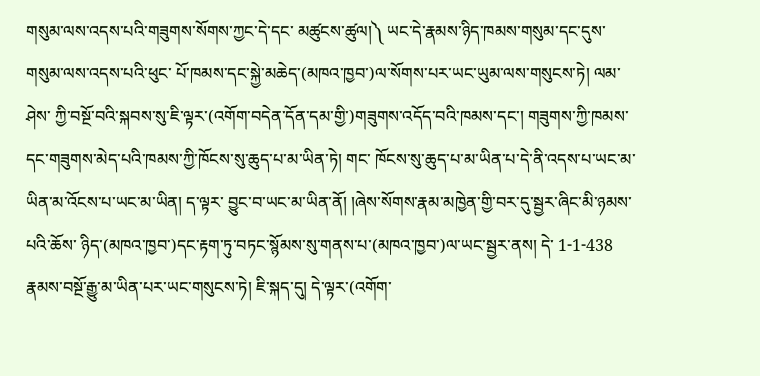གསུམ་ལས་འདས་པའི་གཟུགས་སོགས་ཀྱང་དེ་དང་ མཚུངས་ཚུལ།༽ ཡང་དེ་རྣམས་ཉིད་ཁམས་གསུམ་དང་དུས་གསུམ་ལས་འདས་པའི་ཕུང་ པོ་ཁམས་དང་སྐྱེ་མཆེད་(མཁའ་ཁྱབ་)ལ་སོགས་པར་ཡང་ཡུམ་ལས་གསུངས་ཏེ། ལམ་ཤེས་ ཀྱི་བསྔོ་བའི་སྐབས་སུ་ཇི་ལྟར་(འགོག་བདེན་དོན་དམ་གྱི་)གཟུགས་འདོད་བའི་ཁམས་དང་། གཟུགས་ཀྱི་ཁམས་དང་གཟུགས་མེད་པའི་ཁམས་ཀྱི་ཁོངས་སུ་ཆུད་པ་མ་ཡིན་ཏེ། གང་ ཁོངས་སུ་ཆུད་པ་མ་ཡིན་པ་དེ་ནི་འདས་པ་ཡང་མ་ཡིན་མ་འོངས་པ་ཡང་མ་ཡིན། ད་ལྟར་ བྱུང་བ་ཡང་མ་ཡིན་ནོ། །ཞེས་སོགས་རྣམ་མཁྱེན་གྱི་བར་དུ་སྦྱར་ཞིང་མི་ཉམས་པའི་ཆོས་ ཉིད་(མཁའ་ཁྱབ་)དང་རྟག་ཏུ་བཏང་སྙོམས་སུ་གནས་པ་(མཁའ་ཁྱབ་)ལ་ཡང་སྦྱར་ནས། དེ་ 1-1-438 རྣམས་བསྔོ་རྒྱུ་མ་ཡིན་པར་ཡང་གསུངས་ཏེ། ཇི་སྐད་དུ། དེ་ལྟར་(འགོག་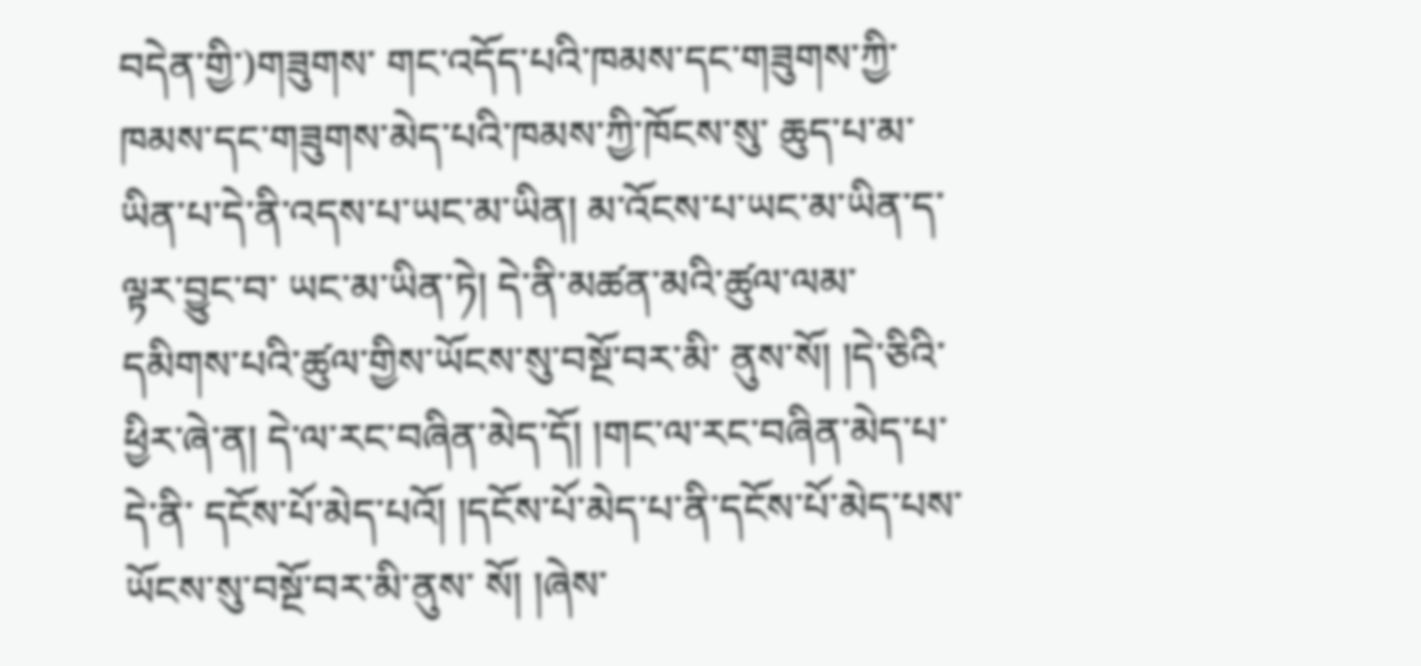བདེན་གྱི་)གཟུགས་ གང་འདོད་པའི་ཁམས་དང་གཟུགས་ཀྱི་ཁམས་དང་གཟུགས་མེད་པའི་ཁམས་ཀྱི་ཁོངས་སུ་ ཆུད་པ་མ་ཡིན་པ་དེ་ནི་འདས་པ་ཡང་མ་ཡིན། མ་འོངས་པ་ཡང་མ་ཡིན་ད་ལྟར་བྱུང་བ་ ཡང་མ་ཡིན་ཏེ། དེ་ནི་མཚན་མའི་ཚུལ་ལམ་དམིགས་པའི་ཚུལ་གྱིས་ཡོངས་སུ་བསྔོ་བར་མི་ ནུས་སོ། །དེ་ཅིའི་ཕྱིར་ཞེ་ན། དེ་ལ་རང་བཞིན་མེད་དོ། །གང་ལ་རང་བཞིན་མེད་པ་དེ་ནི་ དངོས་པོ་མེད་པའོ། །དངོས་པོ་མེད་པ་ནི་དངོས་པོ་མེད་པས་ཡོངས་སུ་བསྔོ་བར་མི་ནུས་ སོ། །ཞེས་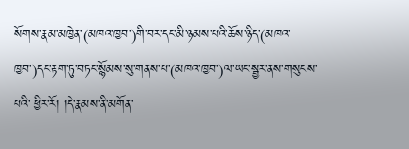སོགས་རྣམ་མཁྱེན་(མཁའ་ཁྱབ་)གི་བར་དང་མི་ཉམས་པའི་ཆོས་ཉིད་(མཁའ་ ཁྱབ་)དང་རྟག་ཏུ་བཏང་སྙོམས་སུ་གནས་པ་(མཁའ་ཁྱབ་)ལ་ཡང་སྦྱར་ནས་གསུངས་པའི་ ཕྱིར་རོ། །དེ་རྣམས་ནི་མགོན་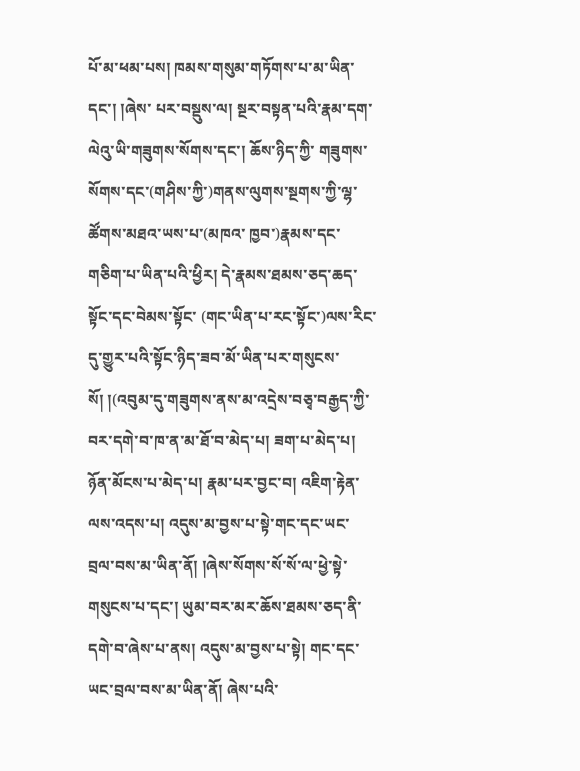པོ་མ་ཕམ་པས། ཁམས་གསུམ་གཏོགས་པ་མ་ཡིན་དང་། །ཞེས་ པར་བསྡུས་ལ། སྔར་བསྟན་པའི་རྣམ་དག་ལེའུ་ཡི་གཟུགས་སོགས་དང་། ཆོས་ཉིད་ཀྱི་ གཟུགས་སོགས་དང་(གཤིས་ཀྱི་)གནས་ལུགས་སྔགས་ཀྱི་ལྷ་ཚོགས་མཐའ་ཡས་པ་(མཁའ་ ཁྱབ་)རྣམས་དང་གཅིག་པ་ཡིན་པའི་ཕྱིར། དེ་རྣམས་ཐམས་ཅད་ཆད་སྟོང་དང་བེམས་སྟོང་ (གང་ཡིན་པ་རང་སྟོང་)ལས་རིང་དུ་གྱུར་པའི་སྟོང་ཉིད་ཟབ་མོ་ཡིན་པར་གསུངས་ སོ། །(འབུམ་དུ་གཟུགས་ནས་མ་འདྲེས་བཅྭ་བརྒྱད་ཀྱི་བར་དགེ་བ་ཁ་ན་མ་ཐོ་བ་མེད་པ། ཟག་པ་མེད་པ། ཉོན་མོངས་པ་མེད་པ། རྣམ་པར་བྱང་བ། འཇིག་རྟེན་ལས་འདས་པ། འདུས་མ་བྱས་པ་སྟེ་གང་དང་ཡང་ བྲལ་བས་མ་ཡིན་ནོ། །ཞེས་སོགས་སོ་སོ་ལ་ཕྱེ་སྟེ་གསུངས་པ་དང་། ཡུམ་བར་མར་ཆོས་ཐམས་ཅད་ནི་ དགེ་བ་ཞེས་པ་ནས། འདུས་མ་བྱས་པ་སྟེ། གང་དང་ཡང་བྲལ་བས་མ་ཡིན་ནོ། ཞེས་པའི་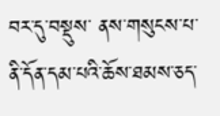བར་དུ་བསྡུས་ ནས་གསུངས་པ་ནི་དོན་དམ་པའི་ཆོས་ཐམས་ཅད་